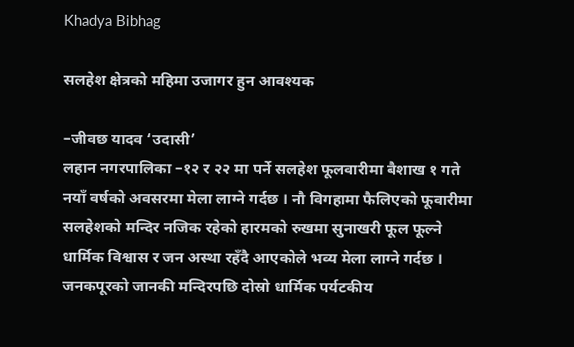Khadya Bibhag

सलहेश क्षेत्रको महिमा उजागर हुन आवश्यक

–जीवछ यादव ‘उदासी’
लहान नगरपालिका –१२ र २२ मा पर्ने सलहेश फूलवारीमा बैशाख १ गते नयाँ वर्षको अवसरमा मेला लाग्ने गर्दछ । नौ विगहामा फैलिएको फूवारीमा सलहेशको मन्दिर नजिक रहेको हारमको रुखमा सुनाखरी फूल फूल्ने धार्मिक विश्वास र जन अस्था रहँदै आएकोले भव्य मेला लाग्ने गर्दछ । जनकपूरको जानकी मन्दिरपछि दोस्रो धार्मिक पर्यटकीय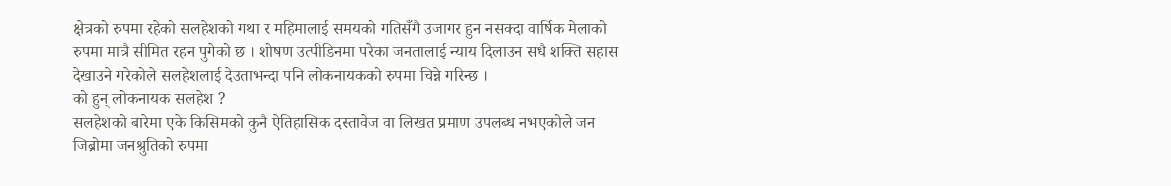क्षेत्रको रुपमा रहेको सलहेशको गथा र महिमालाई समयको गतिसँगै उजागर हुन नसक्दा वार्षिक मेलाको रुपमा मात्रै सीमित रहन पुगेको छ । शोषण उत्पीडिनमा परेका जनतालाई न्याय दिलाउन सधै शक्ति सहास देखाउने गरेकोले सलहेशलाई देउताभन्दा पनि लोकनायकको रुपमा चिन्ने गरिन्छ ।
को हुन् लोकनायक सलहेश ?
सलहेशको बारेमा एके किसिमको कुनै ऐतिहासिक दस्तावेज वा लिखत प्रमाण उपलब्ध नभएकोले जन जिब्रोमा जनश्रुतिको रुपमा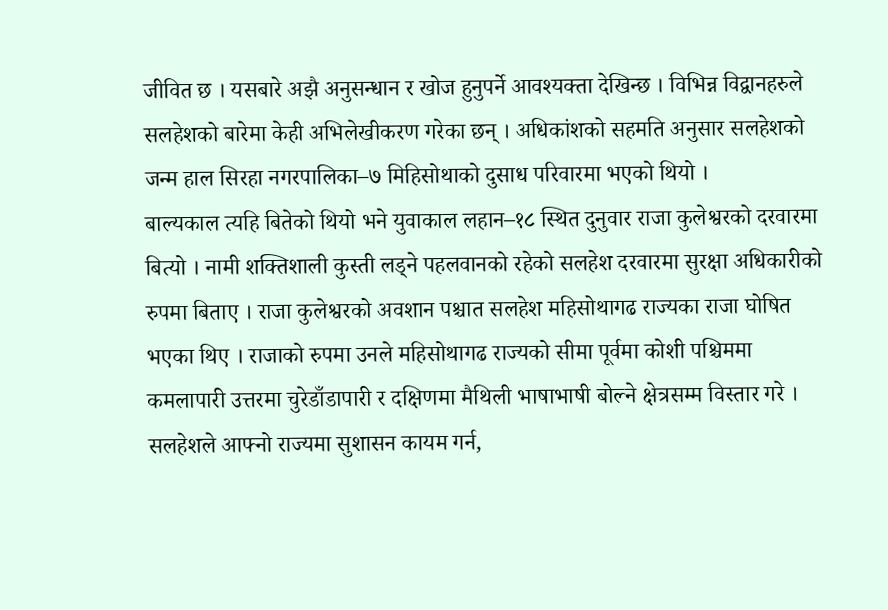जीवित छ । यसबारे अझै अनुसन्धान र खोज हुनुपर्ने आवश्यक्ता देखिन्छ । विभिन्न विद्वानहरुले सलहेशको बारेमा केही अभिलेखीकरण गरेका छन् । अधिकांशको सहमति अनुसार सलहेशको जन्म हाल सिरहा नगरपालिका–७ मिहिसोथाको दुसाध परिवारमा भएको थियो ।
बाल्यकाल त्यहि बितेको थियो भने युवाकाल लहान–१८ स्थित दुनुवार राजा कुलेश्वरको दरवारमा बित्यो । नामी शक्तिशाली कुस्ती लड्ने पहलवानको रहेको सलहेश दरवारमा सुरक्षा अधिकारीको रुपमा बिताए । राजा कुलेश्वरको अवशान पश्चात सलहेश महिसोथागढ राज्यका राजा घोषित भएका थिए । राजाको रुपमा उनले महिसोथागढ राज्यको सीमा पूर्वमा कोशी पश्चिममा कमलापारी उत्तरमा चुरेडाँडापारी र दक्षिणमा मैथिली भाषाभाषी बोल्ने क्षेत्रसम्म विस्तार गरे ।
सलहेशले आफ्नो राज्यमा सुशासन कायम गर्न,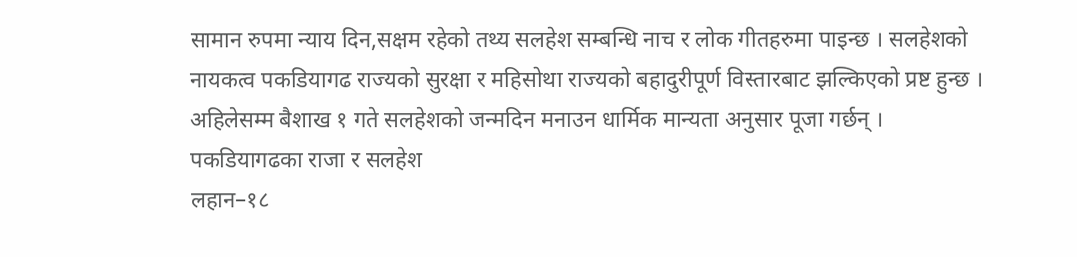सामान रुपमा न्याय दिन,सक्षम रहेको तथ्य सलहेश सम्बन्धि नाच र लोक गीतहरुमा पाइन्छ । सलहेशको नायकत्व पकडियागढ राज्यको सुरक्षा र महिसोथा राज्यको बहादुरीपूर्ण विस्तारबाट झल्किएको प्रष्ट हुन्छ । अहिलेसम्म बैशाख १ गते सलहेशको जन्मदिन मनाउन धार्मिक मान्यता अनुसार पूजा गर्छन् ।
पकडियागढका राजा र सलहेश
लहान–१८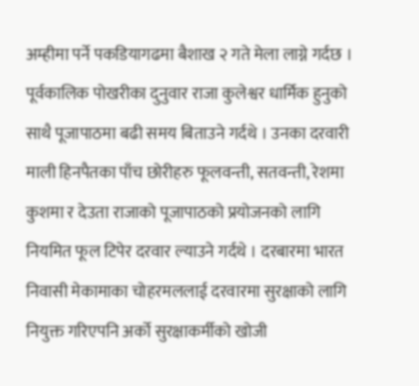अम्हीमा पर्ने पकडियागढमा बैशाख २ गते मेला लाग्ने गर्दछ । पूर्वकालिक पोखरीका दुनुवार राजा कुलेश्वर धार्मिक हुनुको साथै पूजापाठमा बढी समय बिताउने गर्दथे । उनका दरवारी माली हिनपैतका पाँच छोरीहरु फूलवन्ती, सतवन्ती, रेशमा कुशमा र देउता राजाको पूजापाठको प्रयोजनको लागि नियमित फूल टिपेर दरवार ल्याउने गर्दथे । दरबारमा भारत निवासी मेकामाका चोहरमललाई दरवारमा सुरक्षाको लागि नियुक्त गरिएपनि अर्को सुरक्षाकर्मीको खोजी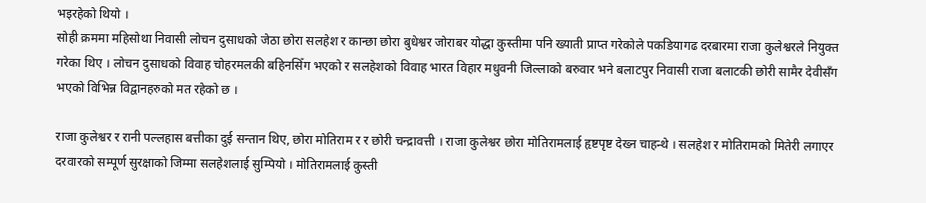भइरहेको थियो ।
सोही क्रममा महिसोथा निवासी लोचन दुसाधको जेठा छोरा सलहेश र कान्छा छोरा बुधेश्वर जोराबर योद्धा कुस्तीमा पनि ख्याती प्राप्त गरेकोले पकडियागढ दरबारमा राजा कुलेश्वरले नियुक्त गरेका थिए । लोचन दुसाधको विवाह चोहरमलकी बहिनसिँग भएको र सलहेशको विवाह भारत विहार मधुवनी जिल्लाको बरुवार भने बलाटपुर निवासी राजा बलाटकी छोरी सामैर देवीसँग भएको विभिन्न विद्वानहरुको मत रहेको छ ।

राजा कुलेश्वर र रानी पल्लहास बत्तीका दुई सन्तान थिए, छोरा मोतिराम र र छोरी चन्द्रावत्ती । राजा कुलेश्वर छोरा मोतिरामलाई हृष्टपृष्ट देख्न चाहन्थे । सलहेश र मोतिरामको मितेरी लगाएर दरवारको सम्पूर्ण सुरक्षाको जिम्मा सलहेशलाई सुम्पियो । मोतिरामलाई कुस्ती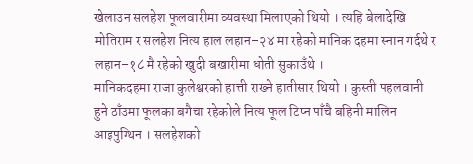खेलाउन सलहेश फूलवारीमा व्यवस्था मिलाएको थियो । त्यहि बेलादेखि मोतिराम र सलहेश नित्य हाल लहान–२४ मा रहेको मानिक दहमा स्नान गर्दथे र लहान–१८ मै रहेको खुदी बखारीमा धोती सुकाउँथे ।
मानिकदहमा राजा कुलेश्वरको हात्ती राख्ने हातीसार थियो । कुस्ती पहलवानी हुने ठाँउमा फूलका बगैचा रहेकोले नित्य फूल टिप्न पाँचै बहिनी मालिन आइपुग्थिन । सलहेशको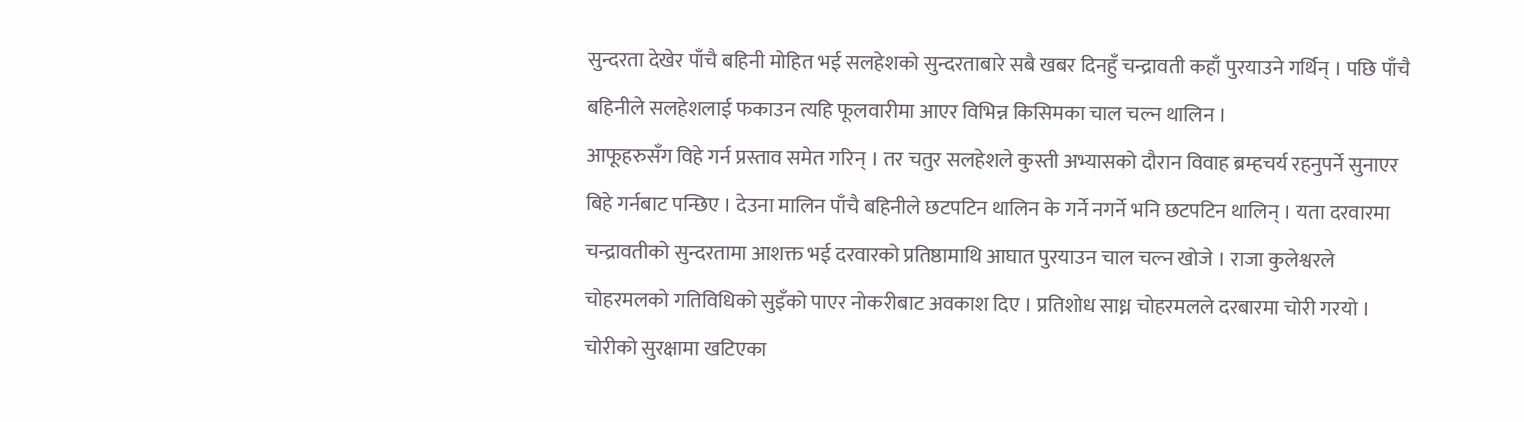सुन्दरता देखेर पाँचै बहिनी मोहित भई सलहेशको सुन्दरताबारे सबै खबर दिनहुँ चन्द्रावती कहाँ पुरयाउने गर्थिन् । पछि पाँचै बहिनीले सलहेशलाई फकाउन त्यहि फूलवारीमा आएर विभिन्न किसिमका चाल चल्न थालिन ।
आफूहरुसँग विहे गर्न प्रस्ताव समेत गरिन् । तर चतुर सलहेशले कुस्ती अभ्यासको दौरान विवाह ब्रम्हचर्य रहनुपर्ने सुनाएर बिहे गर्नबाट पन्छिए । देउना मालिन पाँचै बहिनीले छटपटिन थालिन के गर्ने नगर्ने भनि छटपटिन थालिन् । यता दरवारमा चन्द्रावतीको सुन्दरतामा आशक्त भई दरवारको प्रतिष्ठामाथि आघात पुरयाउन चाल चल्न खोजे । राजा कुलेश्वरले चोहरमलको गतिविधिको सुइँको पाएर नोकरीबाट अवकाश दिए । प्रतिशोध साध्न चोहरमलले दरबारमा चोरी गरयो । चोरीको सुरक्षामा खटिएका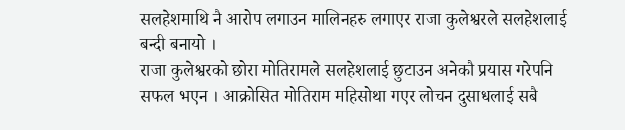सलहेशमाथि नै आरोप लगाउन मालिनहरु लगाएर राजा कुलेश्वरले सलहेशलाई बन्दी बनायो ।
राजा कुलेश्वरको छोरा मोतिरामले सलहेशलाई छुटाउन अनेकौ प्रयास गरेपनि सफल भएन । आक्रोसित मोतिराम महिसोथा गएर लोचन दुसाधलाई सबै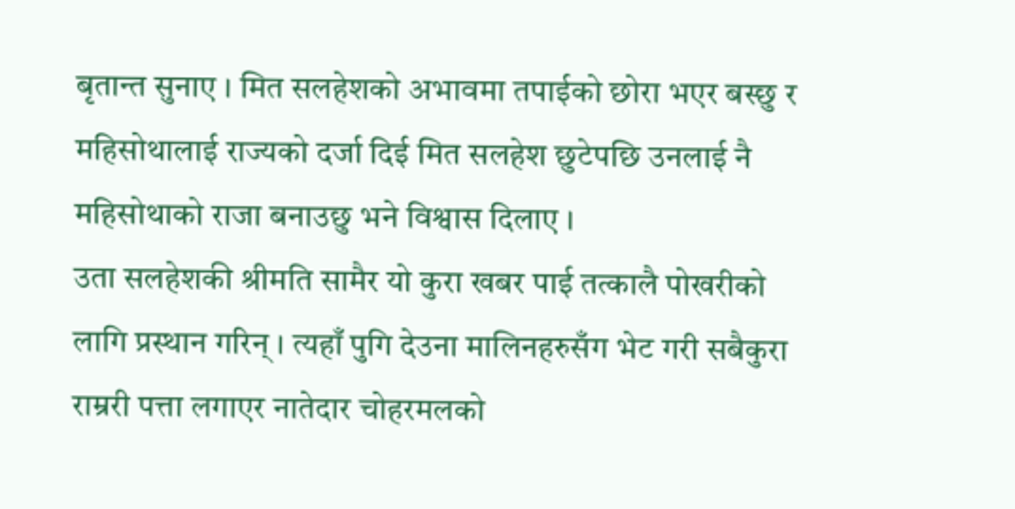बृतान्त सुनाए । मित सलहेशको अभावमा तपाईको छोरा भएर बस्छु र महिसोथालाई राज्यको दर्जा दिई मित सलहेश छुटेपछि उनलाई नै महिसोथाको राजा बनाउछु भने विश्वास दिलाए ।
उता सलहेशकी श्रीमति सामैर यो कुरा खबर पाई तत्कालै पोखरीको लागि प्रस्थान गरिन् । त्यहाँ पुगि देउना मालिनहरुसँग भेट गरी सबैकुरा राम्ररी पत्ता लगाएर नातेदार चोहरमलको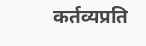कर्तव्यप्रति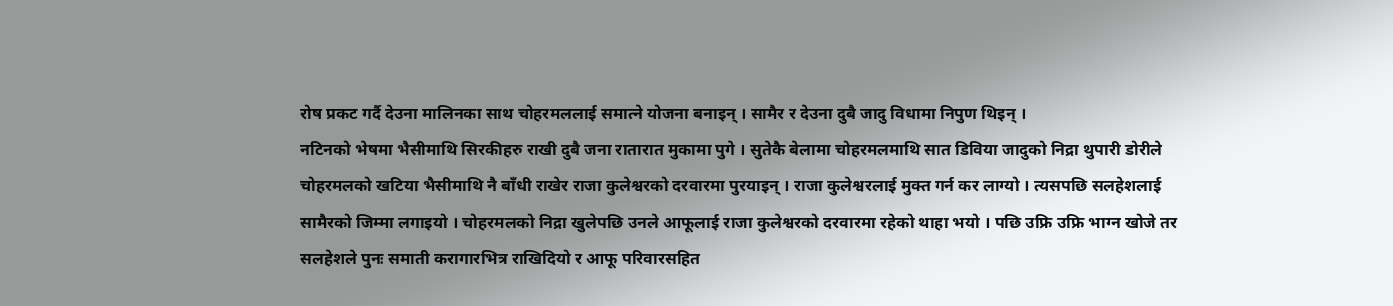रोष प्रकट गर्दै देउना मालिनका साथ चोहरमललाई समात्ने योजना बनाइन् । सामैर र देउना दुबै जादु विधामा निपुण थिइन् ।
नटिनको भेषमा भैसीमाथि सिरकीहरु राखी दुबै जना रातारात मुकामा पुगे । सुतेकै बेलामा चोहरमलमाथि सात डिविया जादुको निद्रा थुपारी डोरीले चोहरमलको खटिया भैसीमाथि नै बाँधी राखेर राजा कुलेश्वरको दरवारमा पुरयाइन् । राजा कुलेश्वरलाई मुक्त गर्न कर लाग्यो । त्यसपछि सलहेशलाई सामैरको जिम्मा लगाइयो । चोहरमलको निद्रा खुलेपछि उनले आफूलाई राजा कुलेश्वरको दरवारमा रहेको थाहा भयो । पछि उफ्रि उफ्रि भाग्न खोजे तर सलहेशले पुनः समाती करागारभित्र राखिदियो र आफू परिवारसहित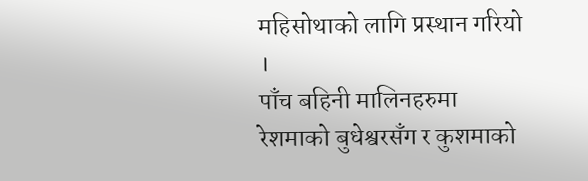महिसोथाको लागि प्रस्थान गरियो ।
पाँच बहिनी मालिनहरुमा रेशमाको बुधेश्वरसँग र कुशमाको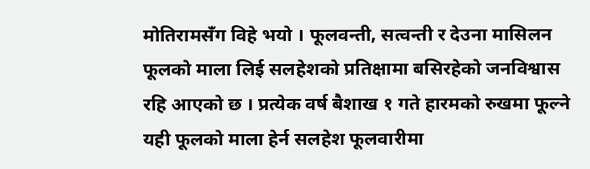मोतिरामसँग विहे भयो । फूलवन्ती, सत्वन्ती र देउना मासिलन फूलको माला लिई सलहेशको प्रतिक्षामा बसिरहेको जनविश्वास रहि आएको छ । प्रत्येक वर्ष बैशाख १ गते हारमको रुखमा फूल्ने यही फूलको माला हेर्न सलहेश फूलवारीमा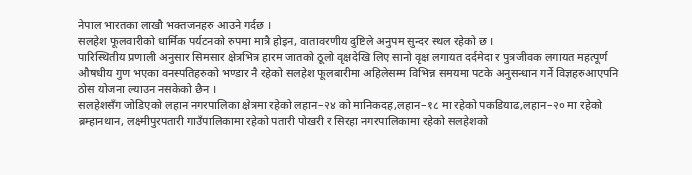नेपाल भारतका लाखौ भक्तजनहरु आउने गर्दछ ।
सलहेश फूलवारीको धार्मिक पर्यटनको रुपमा मात्रै होइन, वातावरणीय दुष्टिले अनुपम सुन्दर स्थल रहेको छ ।
पारिस्थितीय प्रणाली अनुसार सिमसार क्षेत्रभित्र हारम जातको ठूलो वृक्षदेखि लिए सानो वृक्ष लगायत दर्दमेदा र पुत्रजीवक लगायत महत्पूर्ण औषधीय गुण भएका वनस्पतिहरुको भण्डार नै रहेको सलहेश फूलबारीमा अहिलेसम्म विभिन्न समयमा पटके अनुसन्धान गर्ने विज्ञहरुआएपनि ठोस योजना ल्याउन नसकेको छैन ।
सलहेशसँग जोडिएको लहान नगरपालिका क्षेत्रमा रहेको लहान–२४ को मानिकदह,लहान–१८ मा रहेको पकडियाढ,लहान–२० मा रहेको ब्रम्हानथान, लक्ष्मीपुरपतारी गाउँपालिकामा रहेको पतारी पोखरी र सिरहा नगरपालिकामा रहेको सलहेशको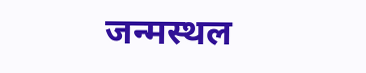जन्मस्थल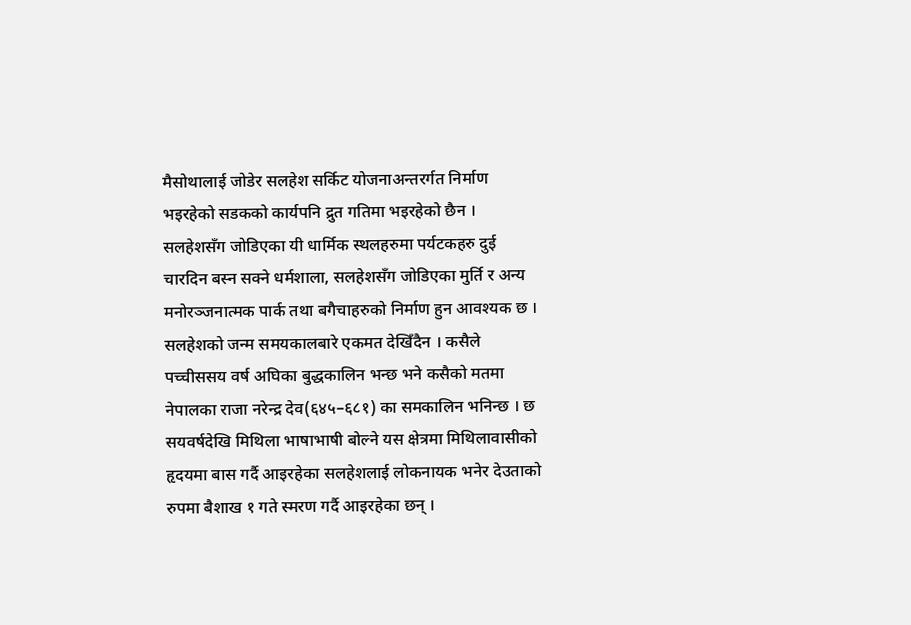मैसोथालाई जोडेर सलहेश सर्किट योजनाअन्तरर्गत निर्माण भइरहेको सडकको कार्यपनि द्रुत गतिमा भइरहेको छैन । सलहेशसँग जोडिएका यी धार्मिक स्थलहरुमा पर्यटकहरु दुई चारदिन बस्न सक्ने धर्मशाला, सलहेशसँग जोडिएका मुर्ति र अन्य मनोरञ्जनात्मक पार्क तथा बगैचाहरुको निर्माण हुन आवश्यक छ ।
सलहेशको जन्म समयकालबारे एकमत देखिँदैन । कसैले पच्चीससय वर्ष अघिका बुद्धकालिन भन्छ भने कसैको मतमा नेपालका राजा नरेन्द्र देव(६४५–६८१) का समकालिन भनिन्छ । छ सयवर्षदेखि मिथिला भाषाभाषी बोल्ने यस क्षेत्रमा मिथिलावासीको हृदयमा बास गर्दै आइरहेका सलहेशलाई लोकनायक भनेर देउताको रुपमा बैशाख १ गते स्मरण गर्दै आइरहेका छन् ।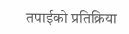तपाईको प्रतिक्रिया